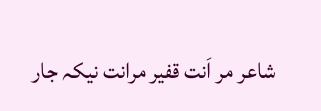شاعر مر اَنت قفیر مرانت نیکہ جار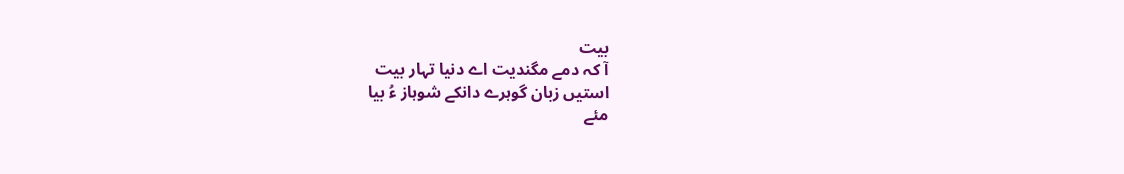بیت
آ کہ دمے مگندیت اے دنیا تہار بیت
استیں زبان گوہرے دانکے شوہاز ءُ بیا
مئے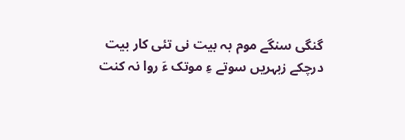گنگی سنگے موم بہ بیت نی تئی کار بیت
درچکے زبہریں سوتے ءِ موتک ءَ روا نہ کنت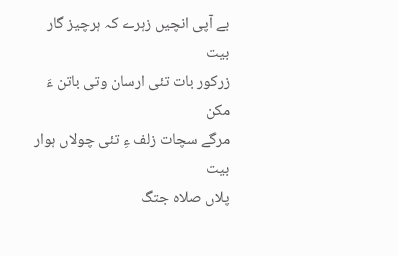بے آپی انچیں زہرے کہ ہرچیز گار بیت
زرکور بات تئی ارسان وتی باتن ءَ مکن
مرگے سچات زلف ءِ تئی چولاں ہوار بیت
پلاں صلاہ جتگ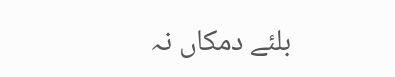بلئے دمکاں نہ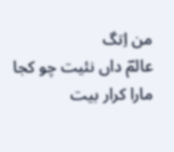من اِتگ
عالمؔ داں نئیت چو کجا مارا کرار بیت